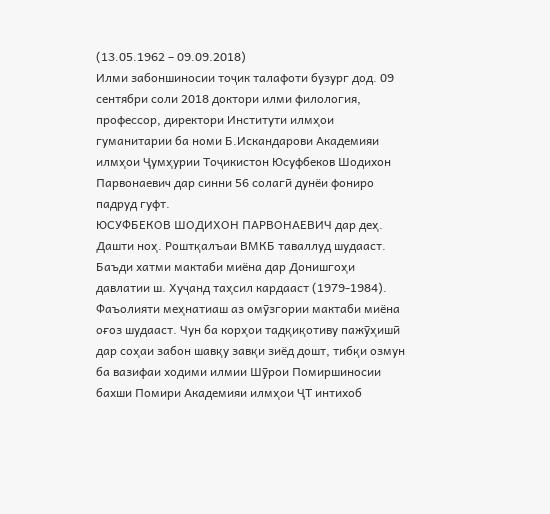(13.05.1962 – 09.09.2018)
Илми забоншиносии тоҷик талафоти бузург дод. 09 сентябри соли 2018 доктори илми филология, профессор, директори Институти илмҳои гуманитарии ба номи Б.Искандарови Академияи илмҳои Ҷумҳурии Тоҷикистон Юсуфбеков Шодихон Парвонаевич дар синни 56 солагӣ дунёи фониро падруд гуфт.
ЮСУФБЕКОВ ШОДИХОН ПАРВОНАЕВИЧ дар деҳ. Дашти ноҳ. Роштқалъаи ВМКБ таваллуд шудааст. Баъди хатми мактаби миёна дар Донишгоҳи давлатии ш. Хуҷанд таҳсил кардааст (1979-1984). Фаъолияти меҳнатиаш аз омӯзгории мактаби миёна оғоз шудааст. Чун ба корҳои тадқиқотиву пажӯҳишӣ дар соҳаи забон шавқу завқи зиёд дошт, тибқи озмун ба вазифаи ходими илмии Шӯрои Помиршиносии бахши Помири Академияи илмҳои ҶТ интихоб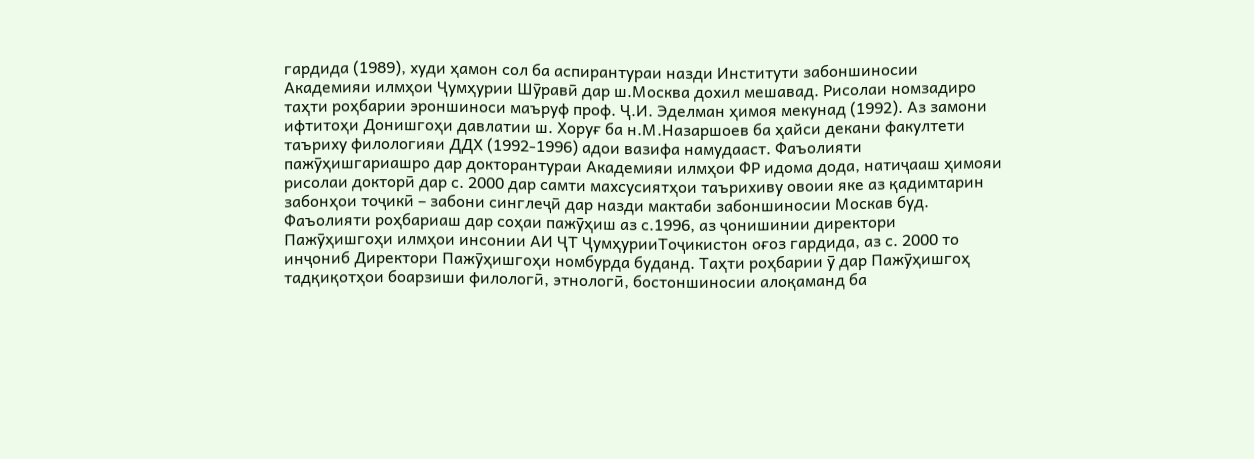гардида (1989), худи ҳамон сол ба аспирантураи назди Институти забоншиносии Академияи илмҳои Ҷумҳурии Шӯравӣ дар ш.Москва дохил мешавад. Рисолаи номзадиро таҳти роҳбарии эроншиноси маъруф проф. Ҷ.И. Эделман ҳимоя мекунад (1992). Аз замони ифтитоҳи Донишгоҳи давлатии ш. Хоруғ ба н.М.Назаршоев ба ҳайси декани факултети таъриху филологияи ДДХ (1992-1996) адои вазифа намудааст. Фаъолияти пажӯҳишгариашро дар докторантураи Академияи илмҳои ФР идома дода, натиҷааш ҳимояи рисолаи докторӣ дар с. 2000 дар самти махсусиятҳои таърихиву овоии яке аз қадимтарин забонҳои тоҷикӣ – забони синглеҷӣ дар назди мактаби забоншиносии Москав буд. Фаъолияти роҳбариаш дар соҳаи пажӯҳиш аз с.1996, аз ҷонишинии директори Пажӯҳишгоҳи илмҳои инсонии АИ ҶТ ҶумҳурииТоҷикистон оғоз гардида, аз с. 2000 то инҷониб Директори Пажӯҳишгоҳи номбурда буданд. Таҳти роҳбарии ӯ дар Пажӯҳишгоҳ тадқиқотҳои боарзиши филологӣ, этнологӣ, бостоншиносии алоқаманд ба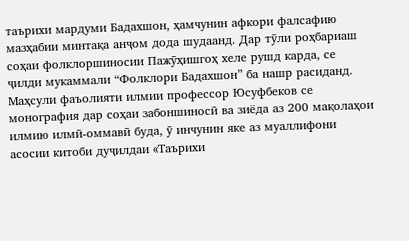таърихи мардуми Бадахшон, ҳамчунин афкори фалсафию мазҳабии минтақа анҷом дода шудаанд. Дар тӯли роҳбариаш соҳаи фолклоршиносии Пажӯҳишгоҳ хеле рушд карда, се ҷилди мукаммали “Фолклори Бадахшон” ба нашр расиданд. Маҳсули фаъолияти илмии профессор Юсуфбеков се монография дар соҳаи забоншиносӣ ва зиёда аз 200 мақолаҳои илмию илмӣ-оммавӣ буда, ӯ инчунин яке аз муаллифони асосии китоби дуҷилдаи «Таърихи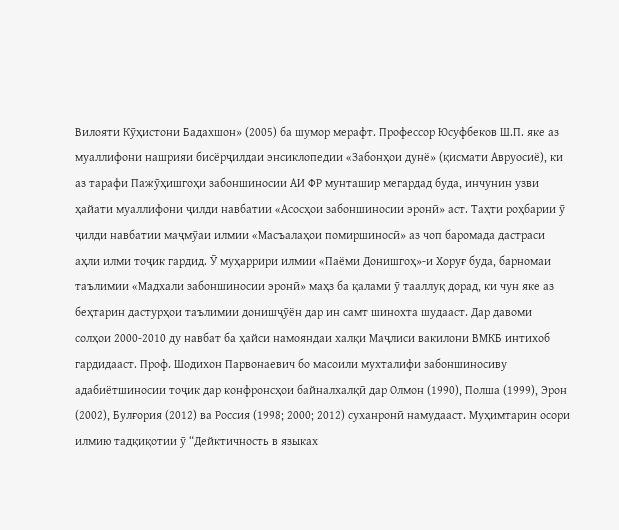Вилояти Кӯҳистони Бадахшон» (2005) ба шумор мерафт. Профессор Юсуфбеков Ш.П. яке аз муаллифони нашрияи бисёрҷилдаи энсиклопедии «Забонҳои дунё» (қисмати Авруосиё), ки аз тарафи Пажӯҳишгоҳи забоншиносии АИ ФР мунташир мегардад буда, инчунин узви ҳайати муаллифони ҷилди навбатии «Асосҳои забоншиносии эронӣ» аст. Таҳти роҳбарии ӯ ҷилди навбатии маҷмӯаи илмии «Масъалаҳои помиршиносӣ» аз чоп баромада дастраси аҳли илми тоҷик гардид. Ӯ муҳаррири илмии «Паёми Донишгоҳ»-и Хоруғ буда, барномаи таълимии «Мадхали забоншиносии эронӣ» маҳз ба қалами ӯ тааллуқ дорад, ки чун яке аз беҳтарин дастурҳои таълимии донишҷӯён дар ин самт шинохта шудааст. Дар давоми солҳои 2000-2010 ду навбат ба ҳайси намояндаи халқи Маҷлиси вакилони ВМКБ интихоб гардидааст. Проф. Шодихон Парвонаевич бо масоили мухталифи забоншиносиву адабиётшиносии тоҷик дар конфронсҳои байналхалқӣ дар Олмон (1990), Полша (1999), Эрон (2002), Булғория (2012) ва Россия (1998; 2000; 2012) суханронӣ намудааст. Муҳимтарин осори илмию тадқиқотии ӯ “Дейктичность в языках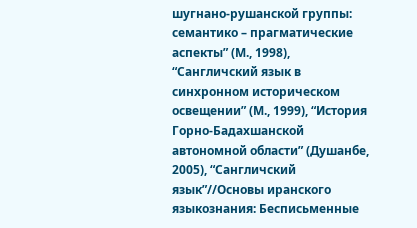шугнано-рушанской группы: семантико – прагматические аспекты” (М., 1998), “Сангличский язык в синхронном историческом освещении” (М., 1999), “История Горно-Бадахшанской автономной области” (Душанбе, 2005), “Сангличский язык”//Основы иранского языкознания: Бесписьменные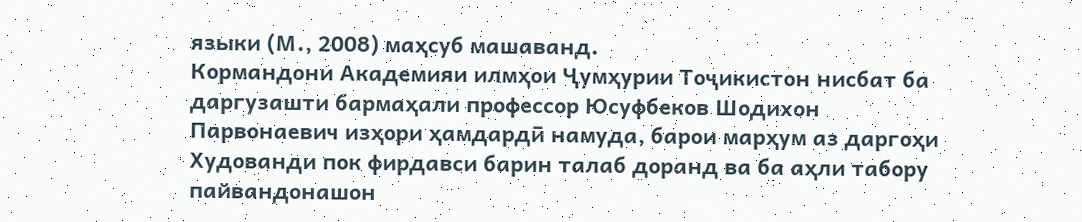языки (М., 2008) маҳсуб машаванд.
Кормандони Академияи илмҳои Ҷумҳурии Тоҷикистон нисбат ба даргузашти бармаҳали профессор Юсуфбеков Шодихон Парвонаевич изҳори ҳамдардӣ намуда, барои марҳум аз даргоҳи Худованди пок фирдавси барин талаб доранд ва ба аҳли табору пайвандонашон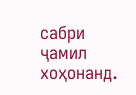сабри ҷамил хоҳонанд.